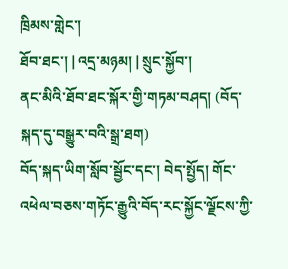ཁྲིམས་གླེང་།
ཐོབ་ཐང་། | འདྲ་མཉམ། | སྲུང་སྐྱོབ་།
ནང་མིའི་ཐོབ་ཐང་སྐོར་གྱི་གཏམ་བཤད། (བོད་སྐད་དུ་བསྒྱུར་བའི་སྒྲ་ཐག)
བོད་སྐད་ཡིག་སློབ་སྦྱོང་དང་། བེད་སྤྱོད། གོང་འཕེལ་བཅས་གཏོང་རྒྱུའི་བོད་རང་སྐྱོང་ལྗོངས་ཀྱི་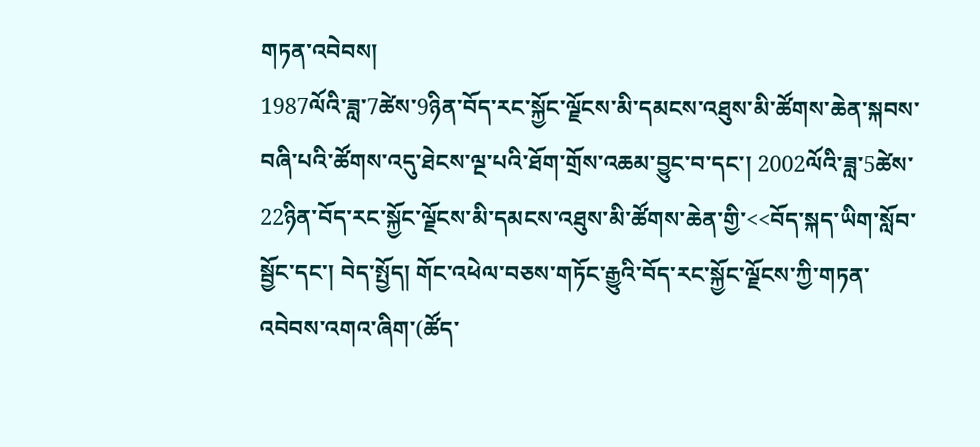གཏན་འབེབས།
1987ལོའི་ཟླ་7ཚེས་9ཉིན་བོད་རང་སྐྱོང་ལྗོངས་མི་དམངས་འཐུས་མི་ཚོགས་ཆེན་སྐབས་བཞི་པའི་ཚོགས་འདུ་ཐེངས་ལྔ་པའི་ཐོག་གྲོས་འཆམ་བྱུང་བ་དང་། 2002ལོའི་ཟླ་5ཚེས་22ཉིན་བོད་རང་སྐྱོང་ལྗོངས་མི་དམངས་འཐུས་མི་ཚོགས་ཆེན་གྱི་<<བོད་སྐད་ཡིག་སློབ་སྦྱོང་དང་། བེད་སྤྱོད། གོང་འཕེལ་བཅས་གཏོང་རྒྱུའི་བོད་རང་སྐྱོང་ལྗོངས་ཀྱི་གཏན་འབེབས་འགའ་ཞིག་(ཚོད་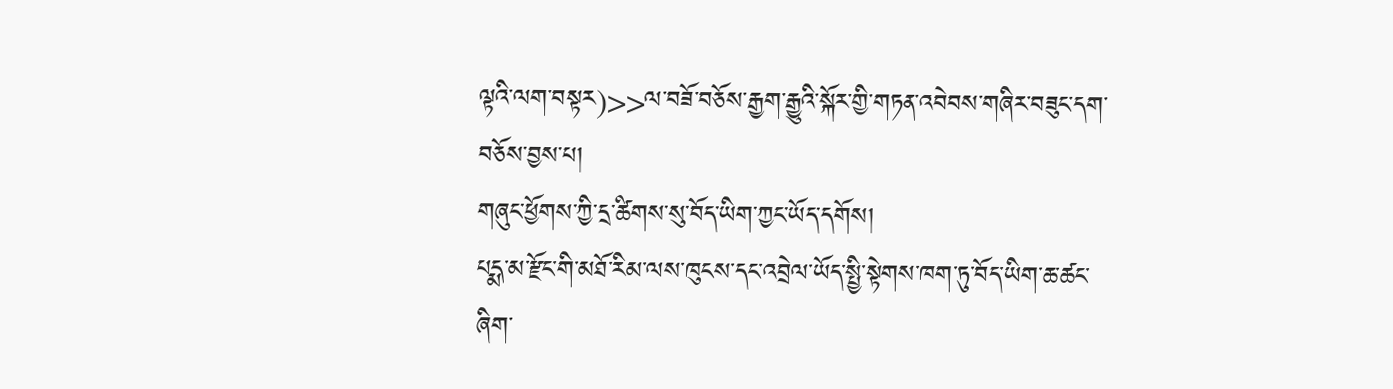ལྟའི་ལག་བསྟར)>>ལ་བཟོ་བཅོས་རྒྱག་རྒྱུའི་སྐོར་གྱི་གཏན་འབེབས་གཞིར་བཟུང་དག་བཅོས་བྱས་པ།
གཞུང་ཕྱོགས་ཀྱི་དྲ་ཚིགས་སུ་བོད་ཡིག་ཀྱང་ཡོད་དགོས།
པདྨ་མ་རྫོང་གི་མཐོ་རིམ་ལས་ཁུངས་དང་འབྲེལ་ཡོད་སྤྱི་སྟེགས་ཁག་ཏུ་བོད་ཡིག་ཆ་ཚང་ཞིག་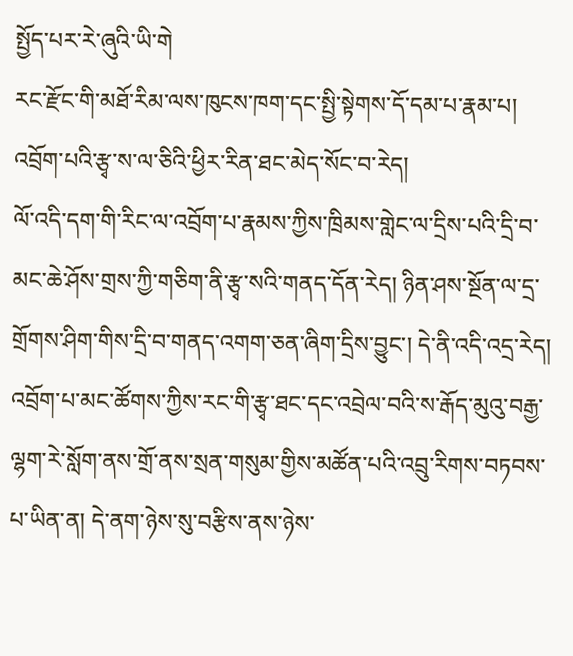སྤྱོད་པར་རེ་ཞུའི་ཡི་གེ
རང་རྫོང་གི་མཐོ་རིམ་ལས་ཁུངས་ཁག་དང་སྤྱི་སྟེགས་དོ་དམ་པ་རྣམ་པ།
འབྲོག་པའི་རྩྭ་ས་ལ་ཅིའི་ཕྱིར་རིན་ཐང་མེད་སོང་བ་རེད།
ལོ་འདི་དག་གི་རིང་ལ་འབྲོག་པ་རྣམས་ཀྱིས་ཁྲིམས་གླེང་ལ་དྲིས་པའི་དྲི་བ་མང་ཆེ་ཤོས་གྲས་ཀྱི་གཅིག་ནི་རྩྭ་སའི་གནད་དོན་རེད། ཉིན་ཤས་སྔོན་ལ་དྲ་གྲོགས་ཤིག་གིས་དྲི་བ་གནད་འགག་ཅན་ཞིག་དྲིས་བྱུང་། དེ་ནི་འདི་འདྲ་རེད། འབྲོག་པ་མང་ཚོགས་ཀྱིས་རང་གི་རྩྭ་ཐང་དང་འབྲེལ་བའི་ས་རྒོད་མུའུ་བརྒྱ་ལྷག་རེ་སློག་ནས་གྲོ་ནས་སྲན་གསུམ་གྱིས་མཚོན་པའི་འབྲུ་རིགས་བཏབས་པ་ཡིན་ན། དེ་ནག་ཉེས་སུ་བརྩིས་ནས་ཉེས་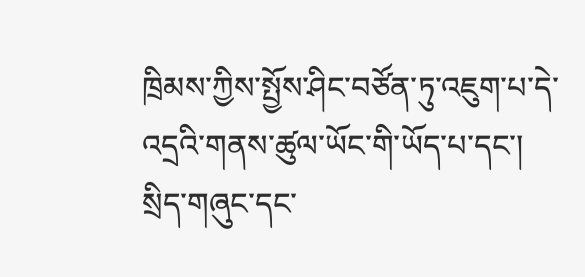ཁྲིམས་ཀྱིས་སྤྱོས་ཤིང་བཙོན་ཏུ་འཇུག་པ་དེ་འདྲའི་གནས་ཚུལ་ཡོང་གི་ཡོད་པ་དང་། སྲིད་གཞུང་དང་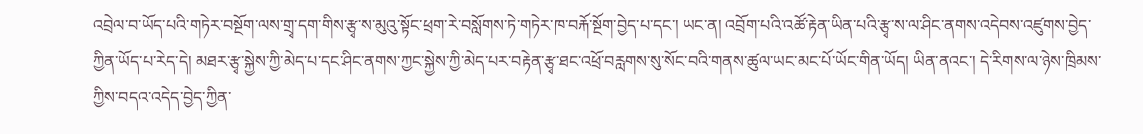འབྲེལ་བ་ཡོད་པའི་གཏེར་བསྔོག་ལས་གྲྭ་དག་གིས་རྩྭ་ས་མུའུ་སྟོང་ཕྲག་རེ་བསློགས་ཏེ་གཏེར་ཁ་བརྐོ་སྔོག་བྱེད་པ་དང་། ཡང་ན། འབྲོག་པའི་འཚོ་རྟེན་ཡིན་པའི་རྩྭ་ས་ལ་ཤིང་ནགས་འདེབས་འཛུགས་བྱེད་ཀྱིན་ཡོད་པ་རེད་དེ། མཐར་རྩྭ་སྐྱེས་ཀྱི་མེད་པ་དང་ཤིང་ནགས་ཀྱང་སྐྱེས་ཀྱི་མེད་པར་བརྟེན་རྩྭ་ཐང་འཕྲོ་བརླགས་སུ་སོང་བའི་གནས་ཚུལ་ཡང་མང་པོ་ཡོང་གིན་ཡོད། ཡིན་ནའང་། དེ་རིགས་ལ་ཉེས་ཁྲིམས་ཀྱིས་བདའ་འདེད་བྱེད་ཀྱིན་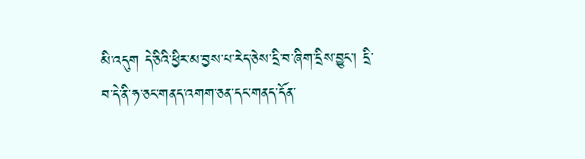མི་འདུག དེ་ཅིའི་ཕྱིར་མ་བྱས་པ་རེད་ཅེས་དྲི་བ་ཞིག་དྲིས་བྱུང་། དྲི་བ་དེ་ནི་ཧ་ཅང་གནད་འགག་ཅན་དང་གནད་དོན་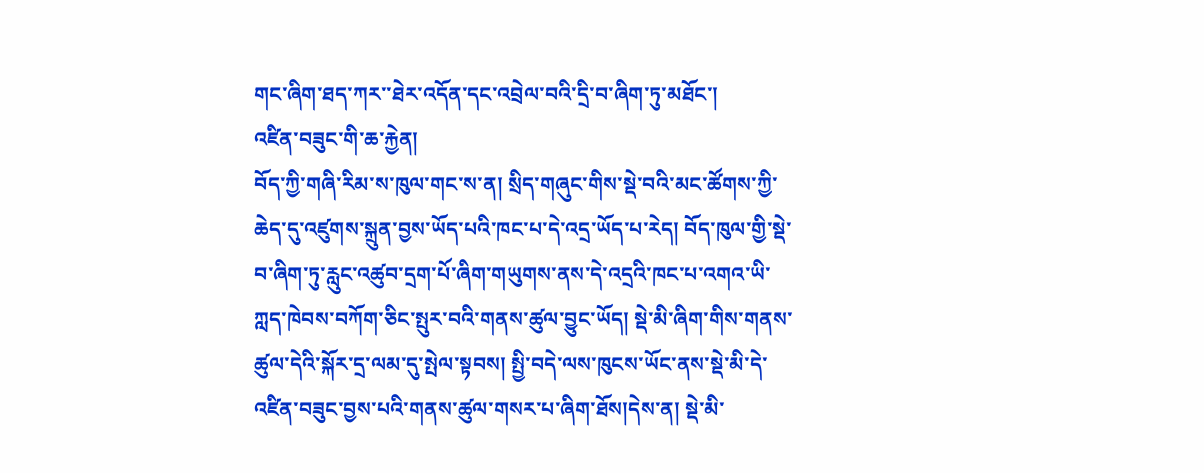གང་ཞིག་ཐད་ཀར་་ཐེར་འདོན་དང་འབྲེལ་བའི་དྲི་བ་ཞིག་ཏུ་མཐོང་།
འཛིན་བཟུང་གི་ཆ་རྐྱེན།
བོད་ཀྱི་གཞི་རིམ་ས་ཁུལ་གང་ས་ན། སྲིད་གཞུང་གིས་སྡེ་བའི་མང་ཚོགས་ཀྱི་ཆེད་དུ་འཛུགས་སྐྲུན་བྱས་ཡོད་པའི་ཁང་པ་དེ་འདྲ་ཡོད་པ་རེད། བོད་ཁུལ་གྱི་སྡེ་བ་ཞིག་ཏུ་རླུང་འཚུབ་དྲག་པོ་ཞིག་གཡུགས་ནས་དེ་འདྲའི་ཁང་པ་འགའ་ཡི་ཀླད་ཁེབས་བཀོག་ཅིང་སྤུར་བའི་གནས་ཚུལ་བྱུང་ཡོད། སྡེ་མི་ཞིག་གིས་གནས་ཚུལ་དེའི་སྐོར་དྲ་ལམ་དུ་སྤེལ་སྟབས། སྤྱི་བདེ་ལས་ཁུངས་ཡོང་ནས་སྡེ་མི་དེ་འཛིན་བཟུང་བྱས་པའི་གནས་ཚུལ་གསར་པ་ཞིག་ཐོས།དེས་ན། སྡེ་མི་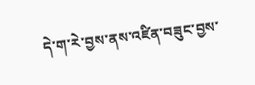དེ་ག་རེ་བྱས་ནས་འཛིན་བཟུང་བྱས་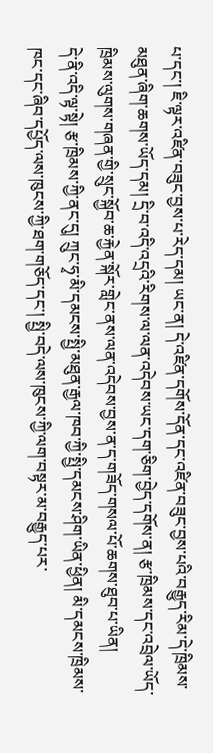པ་དང་། ཇི་ལྟར་འཛིན་བཟུང་བྱས་པ་རེད་དམ། ཡང་ན། དེ་འཛིན་དགོས་དོན་དང་འཛིན་བཟུང་བྱས་པའི་བརྒྱུད་རིམ་དེ་ཁྲིམས་མཐུན་ཞིག་ཆགས་ཡོད་དམ། དྲི་བ་འདི་འདྲའི་རིགས་ལ་ལན་འདེབས་ཡང་དག་ཅིག་བྱེད་དགོས་ན། རྩ་ཁྲིམས་དང་འབྲེལ་ཡོད་ཁྲིམས་ལུགས་གཞན་གྱི་སྲུང་སྐྱོབ་ཆ་རྐྱེན་སྐོར་གླེང་ནས་ལན་འདེབས་བྱས་ན་ད་གཟོད་གསལ་པོ་ཆགས་ཐུབ་པ་ཡིན།
དེ་ནི་འདི་ལྟ་སྟེ། རྩ་ཁྲིམས་ཀྱི་ནང་དུ། ཀྲུང་ཧྭ་མི་དམངས་སྤྱི་མཐུན་རྒྱལ་ཁབ་ཀྱི་སྤྱི་དམངས་ཤིག་ཡིན་ཕྱིན། མི་དམངས་ཁྲིམས་ཁང་དང་ཞིབ་དཔྱོད་ལས་ཁུངས་ཀྱི་ཐག་གཅོད་དང་། སྤྱི་བདེ་ལས་ཁུངས་ཀྱི་ལག་བསྟར་མ་བརྒྱུད་པར་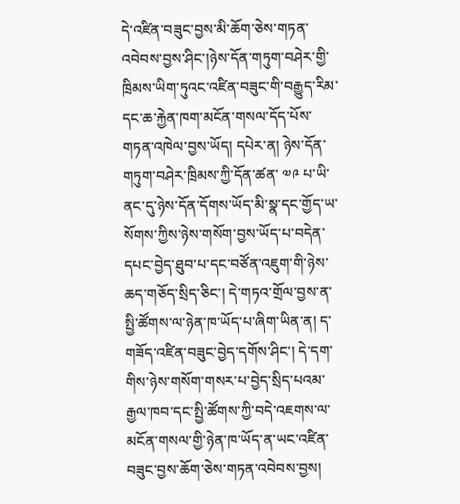དེ་འཛིན་བཟུང་བྱས་མི་ཆོག་ཅེས་གཏན་འབེབས་བྱས་ཤིང་།ཉེས་དོན་གཏུག་བཤེར་གྱི་ཁྲིམས་ཡིག་ཏུའང་འཛིན་བཟུང་གི་བརྒྱུད་རིམ་དང་ཆ་རྐྱེན་ཁག་མངོན་གསལ་དོད་པོས་གཏན་འཁེལ་བྱས་ཡོད། དཔེར་ན། ཉེས་དོན་གཏུག་བཤེར་ཁྲིམས་ཀྱི་དོན་ཚན་ ༧༩ པ་ཡི་ནང་དུ་ཉེས་དོན་དོགས་ཡོད་མི་སྣ་དང་གྱོད་ཡ་སོགས་ཀྱིས་ཉེས་གསོག་བྱས་ཡོད་པ་བདེན་དཔང་བྱེད་ཐུབ་པ་དང་བཙོན་འཇུག་གི་ཉེས་ཆད་གཅོད་སྲིད་ཅིང་། དེ་གཏའ་གྲོལ་བྱས་ན་སྤྱི་ཚོགས་ལ་ཉེན་ཁ་ཡོད་པ་ཞིག་ཡིན་ན། ད་གཟོད་འཛིན་བཟུང་བྱེད་དགོས་ཤིང་། དེ་དག་གིས་ཉེས་གསོག་གསར་པ་བྱེད་སྲིད་པའམ་རྒྱལ་ཁབ་དང་སྤྱི་ཚོགས་ཀྱི་བདེ་འཇགས་ལ་མངོན་གསལ་གྱི་ཉེན་ཁ་ཡོད་ན་ཡང་འཛིན་བཟུང་བྱས་ཆོག་ཅེས་གཏན་འབེབས་བྱས།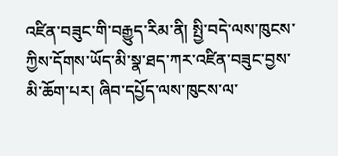འཛིན་བཟུང་གི་བརྒྱུད་རིམ་ནི། སྤྱི་བདེ་ལས་ཁུངས་ཀྱིས་དོགས་ཡོད་མི་སྣ་ཐད་ཀར་འཛིན་བཟུང་བྱས་མི་ཆོག་པར། ཞིབ་དཔྱོད་ལས་ཁུངས་ལ་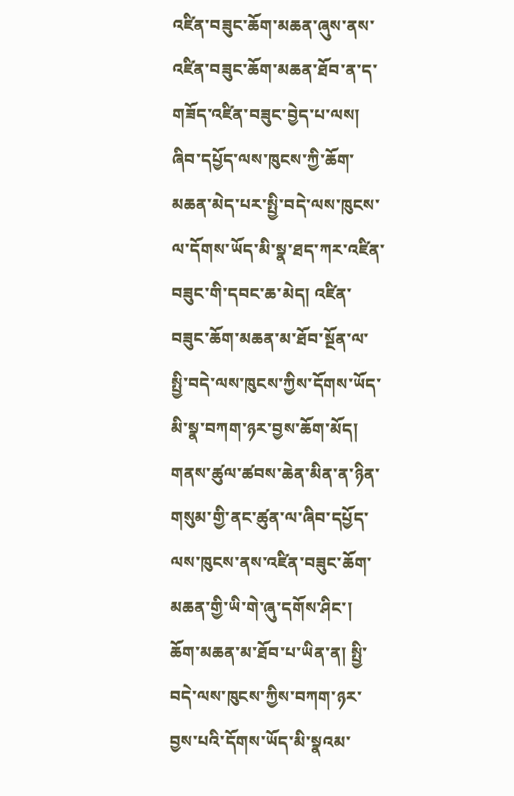འཛིན་བཟུང་ཆོག་མཆན་ཞུས་ནས་འཛིན་བཟུང་ཆོག་མཆན་ཐོབ་ན་ད་གཟོད་འཛིན་བཟུང་བྱེད་པ་ལས། ཞིབ་དཔྱོད་ལས་ཁུངས་ཀྱི་ཆོག་མཆན་མེད་པར་སྤྱི་བདེ་ལས་ཁུངས་ལ་དོགས་ཡོད་མི་སྣ་ཐད་ཀར་འཛིན་བཟུང་གི་དབང་ཆ་མེད། འཛིན་བཟུང་ཆོག་མཆན་མ་ཐོབ་སྔོན་ལ་སྤྱི་བདེ་ལས་ཁུངས་ཀྱིས་དོགས་ཡོད་མི་སྣ་བཀག་ཉར་བྱས་ཆོག་མོད། གནས་ཚུལ་ཚབས་ཆེན་མིན་ན་ཉིན་གསུམ་གྱི་ནང་ཚུན་ལ་ཞིབ་དཔྱོད་ལས་ཁུངས་ནས་འཛིན་བཟུང་ཆོག་མཆན་གྱི་ཡི་གེ་ཞུ་དགོས་ཤིང་། ཆོག་མཆན་མ་ཐོབ་པ་ཡིན་ན། སྤྱི་བདེ་ལས་ཁུངས་ཀྱིས་བཀག་ཉར་བྱས་པའི་དོགས་ཡོད་མི་སྣའམ་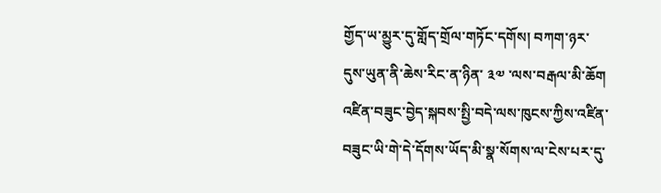གྱོད་ཡ་མྱུར་དུ་གློད་གྲོལ་གཏོང་དགོས། བཀག་ཉར་དུས་ཡུན་ནི་ཆེས་རིང་ན་ཉིན་ ༣༧ ་ལས་བརྒལ་མི་ཆོག འཛིན་བཟུང་བྱེད་སྐབས་སྤྱི་བདེ་ལས་ཁུངས་ཀྱིས་འཛིན་བཟུང་ཡི་གེ་དེ་དོགས་ཡོད་མི་སྣ་སོགས་ལ་ངེས་པར་དུ་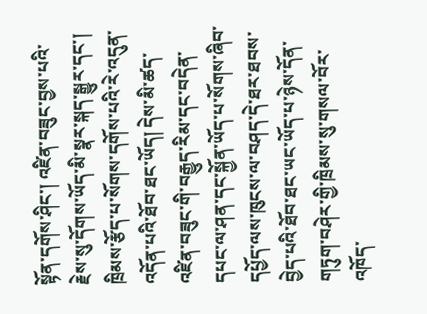སྟོན་དགོས་ཤིང་། འཛིན་བཟུང་བྱས་པའི་རྗེས་སུ་དོགས་ཡོད་མི་སྣར་སྐད་སྒྱུར་དང་། ཁྲིམས་རྩོད་པ་སོགས་དགོས་པའི་རེ་འདུན་འདོན་པའི་ཐོབ་ཐང་ཡོད། དེས་མི་ཚད་འཛིན་བཟུང་གི་བརྒྱུད་རིམ་དང་བདེན་དཔང་ལ་ཤན་དང་སྐྱོན་ཡོད་པ་སོགས་ཞིབ་དཔྱོད་ལས་ཁུངས་ལ་བཤད་དེ་ཐར་ཐབས་བྱེད་པའི་ཐོབ་ཐང་ཡང་ཡོད་པ་ཉེས་དོན་གཏུག་བཤེར་གྱི་ཁྲིམས་སུ་གསལ་བོར་འཁོད་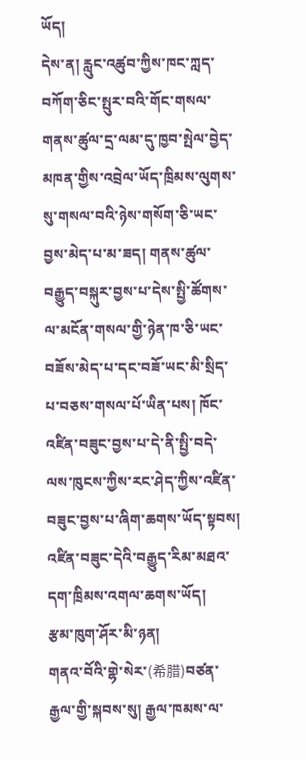ཡོད།
དེས་ན། རླུང་འཚུབ་ཀྱིས་ཁང་ཀླད་བཀོག་ཅིང་སྤུར་བའི་གོང་གསལ་གནས་ཚུལ་དྲ་ལམ་དུ་ཁྱབ་སྤེལ་བྱེད་མཁན་གྱིས་འབྲེལ་ཡོད་ཁྲིམས་ལུགས་སུ་གསལ་བའི་ཉེས་གསོག་ཅི་ཡང་བྱས་མེད་པ་མ་ཟད། གནས་ཚུལ་བརྒྱུད་བསྐུར་བྱས་པ་དེས་སྤྱི་ཚོགས་ལ་མངོན་གསལ་གྱི་ཉེན་ཁ་ཅི་ཡང་བཟོས་མེད་པ་དང་བཟོ་ཡང་མི་སྲིད་པ་བཅས་གསལ་པོ་ཡིན་པས། ཁོང་འཛིན་བཟུང་བྱས་པ་དེ་ནི་སྤྱི་བདེ་ལས་ཁུངས་ཀྱིས་རང་ཤེད་ཀྱིས་འཛིན་བཟུང་བྱས་པ་ཞིག་ཆགས་ཡོད་སྟབས། འཛིན་བཟུང་དེའི་བརྒྱུད་རིམ་མཐའ་དག་ཁྲིམས་འགལ་ཆགས་ཡོད།
རྩམ་ཁུག་ཤོར་མི་ཉན།
གནའ་བོའི་གྷེ་སེར་(希腊)བཙན་རྒྱལ་གྱི་སྐབས་སུ། རྒྱལ་ཁམས་ལ་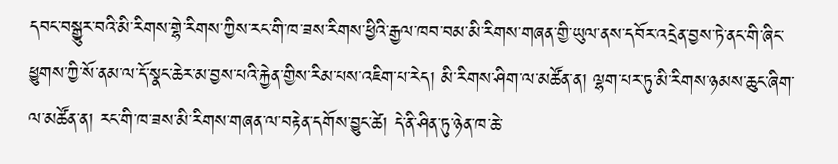དབང་བསྒྱུར་བའི་མི་རིགས་གྷེ་རིགས་ཀྱིས་རང་གི་ཁ་ཟས་རིགས་ཕྱིའི་རྒྱལ་ཁབ་བམ་མི་རིགས་གཞན་གྱི་ཡུལ་ནས་དབོར་འདྲེན་བྱས་ཏེ་ནང་གི་ཞིང་ཕྱུགས་ཀྱི་སོ་ནམ་ལ་དོ་སྣང་ཆེར་མ་བྱས་པའི་རྐྱེན་གྱིས་རིམ་པས་འཇིག་པ་རེད། མི་རིགས་ཤིག་ལ་མཚོན་ན། ལྷག་པར་ཏུ་མི་རིགས་ཉམས་ཆུང་ཞིག་ལ་མཚོན་ན། རང་གི་ཁ་ཟས་མི་རིགས་གཞན་ལ་བརྟེན་དགོས་བྱུང་ཚེ། དེ་ནི་ཤིན་ཏུ་ཉེན་ཁ་ཆེ་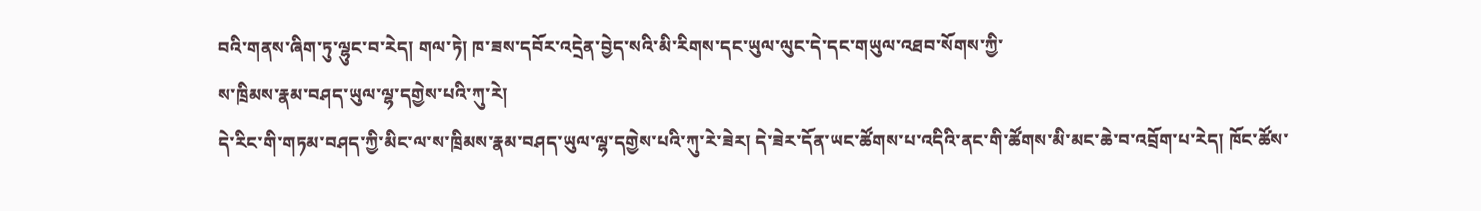བའི་གནས་ཞིག་ཏུ་ལྷུང་བ་རེད། གལ་ཏེ། ཁ་ཟས་དབོར་འདྲེན་བྱེད་སའི་མི་རིགས་དང་ཡུལ་ལུང་དེ་དང་གཡུལ་འཐབ་སོགས་ཀྱི་
ས་ཁྲིམས་རྣམ་བཤད་ཡུལ་ལྷ་དགྱེས་པའི་ཀུ་རེ།
དེ་རིང་གི་གཏམ་བཤད་ཀྱི་མིང་ལ་ས་ཁྲིམས་རྣམ་བཤད་ཡུལ་ལྷ་དགྱེས་པའི་ཀུ་རེ་ཟེར། དེ་ཟེར་དོན་ཡང་ཚོགས་པ་འདིའི་ནང་གི་ཚོགས་མི་མང་ཆེ་བ་འབྲོག་པ་རེད། ཁོང་ཚོས་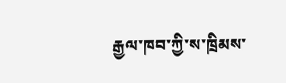རྒྱལ་ཁབ་ཀྱི་ས་ཁྲིམས་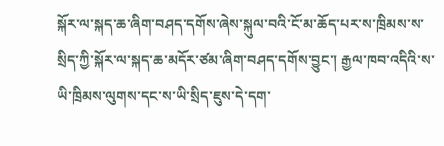སྐོར་ལ་སྐད་ཆ་ཞིག་བཤད་དགོས་ཞེས་སྐུལ་བའི་ངོ་མ་ཆོད་པར་ས་ཁྲིམས་ས་སྲིད་ཀྱི་སྐོར་ལ་སྐད་ཆ་མདོར་ཙམ་ཞིག་བཤད་དགོས་བྱུང་། རྒྱལ་ཁབ་འདིའི་ས་ཡི་ཁྲིམས་ལུགས་དང་ས་ཡི་སྲིད་ཇུས་དེ་དག་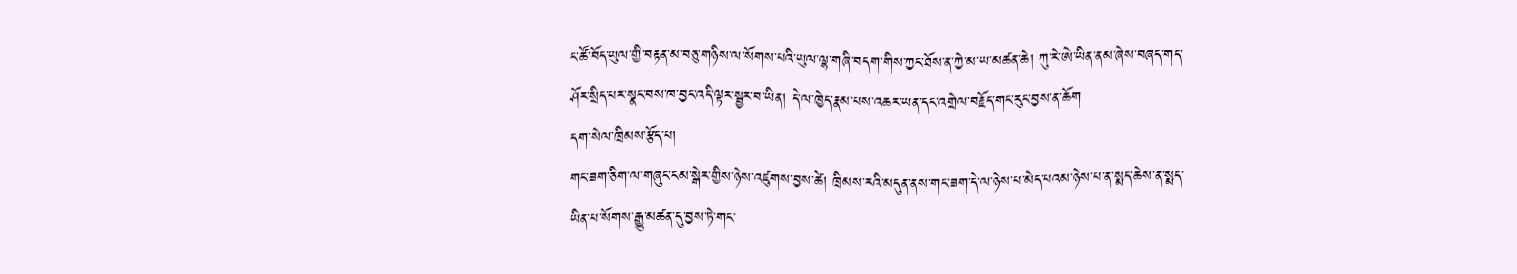ང་ཚོ་བོད་ཡུལ་གྱི་བརྟན་མ་བཅུ་གཉིས་ལ་སོགས་པའི་ཡུལ་ལྷ་གཞི་བདག་གིས་ཀྱང་ཐོས་ན་ཀྱེ་མ་ཡ་མཚན་ཆེ། ཀུ་རེ་ཨེ་ཡིན་ནམ་ཞེས་བཞད་གད་ཤོར་སྲིད་པར་སྣང་བས་ཁ་བྱང་འདི་ལྟར་སྦྱར་བ་ཡིན། དེ་ལ་ཁྱེད་རྣམ་པས་འཆར་ཡན་དང་འགྲེལ་བརྗོད་གང་རུང་བྱས་ན་ཆོག
དག་སེལ་ཁྲིམས་རྩོད་པ།
གང་ཟག་ཅིག་ལ་གཞུང་ངམ་སྒེར་གྱིས་ཉེས་འཛུགས་བྱས་ཚེ། ཁྲིམས་རའི་མདུན་ནས་གང་ཟག་དེ་ལ་ཉེས་པ་མེད་པའམ་ཉེས་པ་ན་སྨད་ཆེས་ན་སྨད་ཡིན་པ་སོགས་རྒྱུ་མཚན་དུ་བྱས་ཏེ་གང་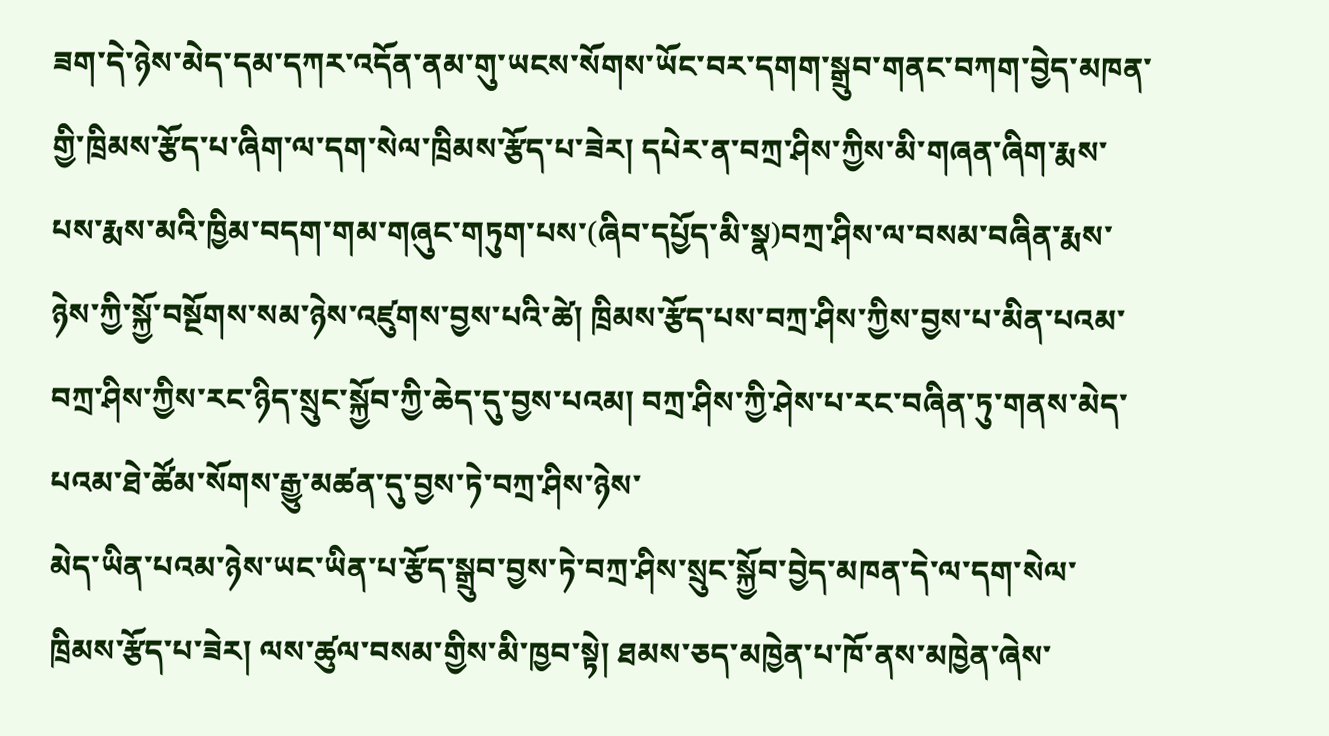ཟག་དེ་ཉེས་མེད་དམ་དཀར་འདོན་ནམ་གུ་ཡངས་སོགས་ཡོང་བར་དགག་སྒྲུབ་གནང་བཀག་བྱེད་མཁན་གྱི་ཁྲིམས་རྩོད་པ་ཞིག་ལ་དག་སེལ་ཁྲིམས་རྩོད་པ་ཟེར། དཔེར་ན་བཀྲ་ཤིས་ཀྱིས་མི་གཞན་ཞིག་རྨས་པས་རྨས་མའི་ཁྱིམ་བདག་གམ་གཞུང་གཏུག་པས་(ཞིབ་དཔྱོད་མི་སྣ)བཀྲ་ཤིས་ལ་བསམ་བཞིན་རྨས་ཉེས་ཀྱི་སྐྱོ་བསྔོགས་སམ་ཉེས་འཛུགས་བྱས་པའི་ཚེ། ཁྲིམས་རྩོད་པས་བཀྲ་ཤིས་ཀྱིས་བྱས་པ་མིན་པའམ་བཀྲ་ཤིས་ཀྱིས་རང་ཉིད་སྲུང་སྐྱོབ་ཀྱི་ཆེད་དུ་བྱས་པའམ། བཀྲ་ཤིས་ཀྱི་ཤེས་པ་རང་བཞིན་ཏུ་གནས་མེད་པའམ་ཐེ་ཚོམ་སོགས་རྒྱུ་མཚན་དུ་བྱས་ཏེ་བཀྲ་ཤིས་ཉེས་
མེད་ཡིན་པའམ་ཉེས་ཡང་ཡིན་པ་རྩོད་སྒྲུབ་བྱས་ཏེ་བཀྲ་ཤིས་སྲུང་སྐྱོབ་བྱེད་མཁན་དེ་ལ་དག་སེལ་ཁྲིམས་རྩོད་པ་ཟེར། ལས་ཚུལ་བསམ་གྱིས་མི་ཁྱབ་སྟེ། ཐམས་ཅད་མཁྱེན་པ་ཁོ་ནས་མཁྱེན་ཞེས་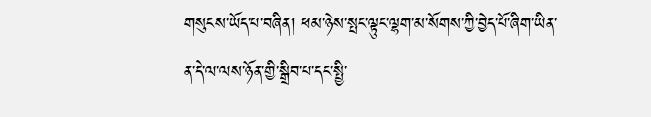གསུངས་ཡོད་པ་བཞིན། ཕམ་ཉེས་སྤང་ལྟུང་ལྷག་མ་སོགས་ཀྱི་བྱེད་པོ་ཞིག་ཡིན་ན་དེ་ལ་ལས་ཉོན་གྱི་སྒྲིབ་པ་དང་སྤྱི་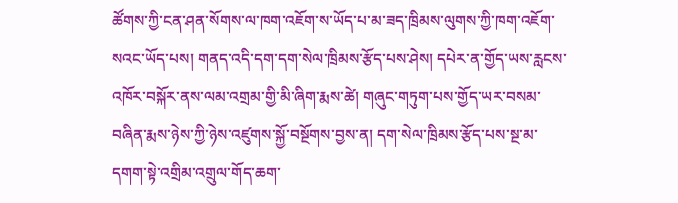ཚོགས་ཀྱི་ངན་ཤན་སོགས་ལ་ཁག་འཇོག་ས་ཡོད་པ་མ་ཟད་ཁྲིམས་ལུགས་ཀྱི་ཁག་འཇོག་སའང་ཡོད་པས། གནད་འདི་དག་དག་སེལ་ཁྲིམས་རྩོད་པས་ཤེས། དཔེར་ན་གྱོད་ཡས་རླངས་འཁོར་བསྐོར་ནས་ལམ་འགྲམ་གྱི་མི་ཞིག་རྨས་ཚེ། གཞུང་གཏུག་པས་གྱོད་ཡར་བསམ་བཞིན་རྨས་ཉེས་ཀྱི་ཉེས་འཛུགས་སྐྱོ་བསྔོགས་བྱས་ན། དག་སེལ་ཁྲིམས་རྩོད་པས་སྔ་མ་དགག་སྟེ་འགྲིམ་འགྲུལ་གོད་ཆག་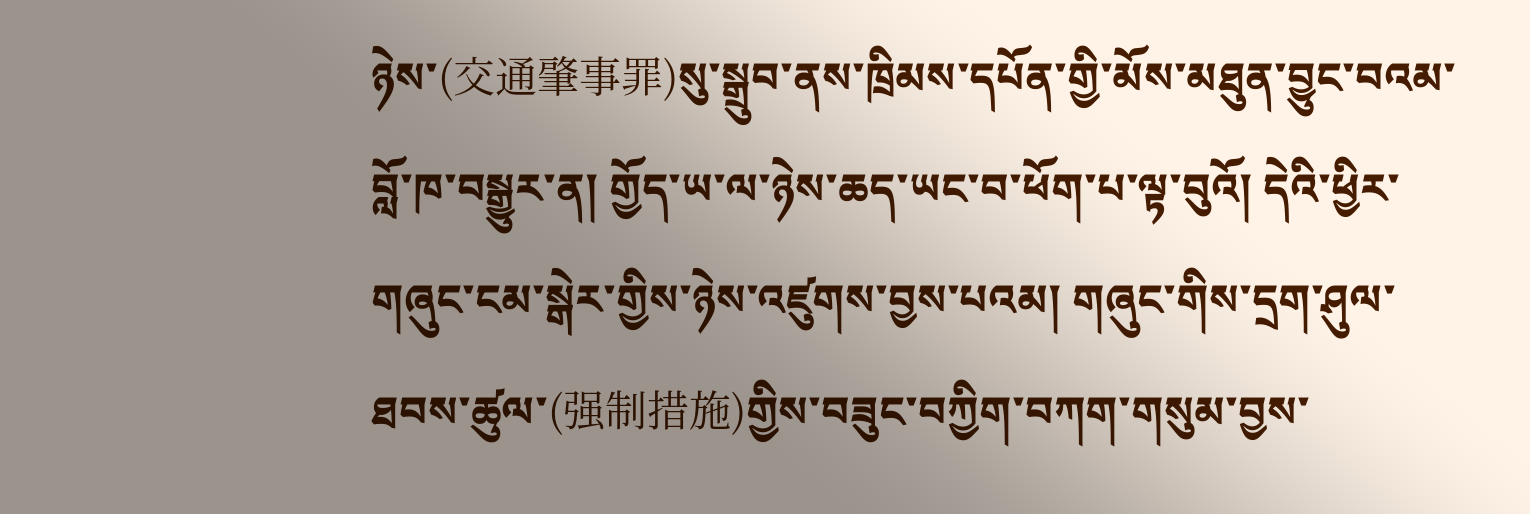ཉེས་(交通肇事罪)སུ་སྒྲུབ་ནས་ཁྲིམས་དཔོན་གྱི་མོས་མཐུན་བྱུང་བའམ་བློ་ཁ་བསྒྱུར་ན། གྱོད་ཡ་ལ་ཉེས་ཆད་ཡང་བ་ཕོག་པ་ལྟ་བུའོ། དེའི་ཕྱིར་གཞུང་ངམ་སྒེར་གྱིས་ཉེས་འཛུགས་བྱས་པའམ། གཞུང་གིས་དྲག་ཤུལ་ཐབས་ཚུལ་(强制措施)གྱིས་བཟུང་བཀྱིག་བཀག་གསུམ་བྱས་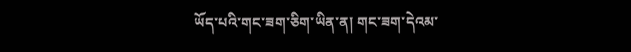ཡོད་པའི་གང་ཟག་ཅིག་ཡིན་ན། གང་ཟག་དེའམ་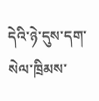དེའི་ཉེ་དུས་དག་སེལ་ཁྲིམས་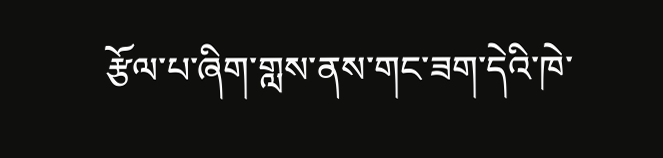རྩོལ་པ་ཞིག་གླས་ནས་གང་ཟག་དེའི་ཁེ་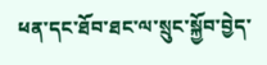ཕན་དང་ཐོབ་ཐང་ལ་སྲུང་སྐྱོབ་བྱེད་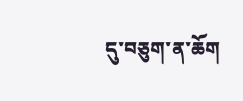དུ་བཅུག་ན་ཆོག